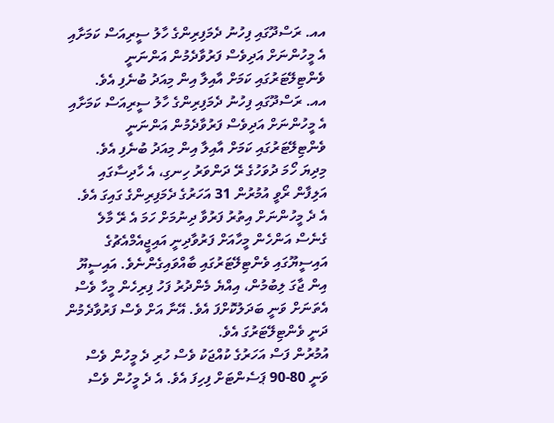އއ. ރަސްދޫގައި ފިހުނު ދެމަފިރިންގެ ހާލު ސީރިއަސް ކަމަށާއި އެ މީހުންނަށް އަދިވެސް ފަރުވާދެމުން އަންނަނީ ވެންޓިލޭޓަރުގައި ކަމަށް އާއިލާ އިން މިއަދު ބުނެފި އެވެ.
އއ. ރަސްދޫގައި ފިހުނު ދެމަފިރިންގެ ހާލު ސީރިއަސް ކަމަށާއި އެ މީހުންނަށް އަދިވެސް ފަރުވާދެމުން އަންނަނީ ވެންޓިލޭޓަރުގައި ކަމަށް އާއިލާ އިން މިއަދު ބުނެފި އެވެ.
މިދިޔަ ހޯމަ ދުވަހުގެ ރޭ ދަންވަރު ހިނގި، އެ ހާދިސާގައި އަލިފާން ރޯވީ އުމުރުން 31 އަހަރުގެ ދެމަފިރިންގެ ގައިގަ އެވެ.
އެ ދެ މީހުންނަށް އިތުރު ފަރުވާ ދިނުމަށް ހަމަ އެ ރޭ މާލެ ގެނެސް އަންހެން މީހާއަށް ފަރުވާދިނީ އައިޖީއެމްއެޗުގެ އައިސީޔޫގައި ވެންޓިލޭޓަރުގައި ބާއްވައިގެންނެވެ. އައިސީޔޫ އިން ޖާގަ ލިބުމުން، އިއްޔެ މެންދުރު ފަހު ފިރިހެން މީހާ ވެސް އެތަނަށް ވަނީ ބަދަލުކޮށްފަ އެވެ. އޭނާ އަށް ވެސް ފަރުވާދެމުން ދަނީ ވެންޓިލޭޓަރުގަ އެވެ.
އުމުރުން ފަސް އަހަރުގެ ކުއްޖަކު ވެސް ހުރި ދެ މީހުން ވެސް ވަނީ 80-90 ޕަސެންޓަށް ފިހިފަ އެވެ. އެ ދެ މީހުން ވެސް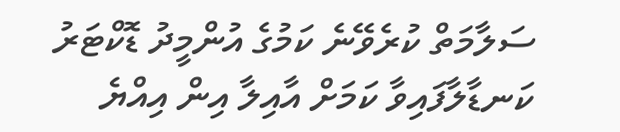ސަލާމަތް ކުރެވޭނެ ކަމުގެ އުންމީދު ޑޮކްޓަރު ކަނޑާލާފައިވާ ކަމަށް އާއިލާ އިން އިއްޔެ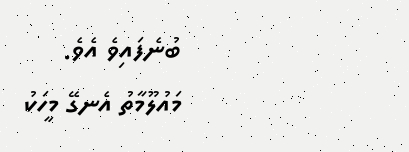ބުނެފައިވެ އެވެ.
މައުލޫމާތު އެނގޭ މީހަކު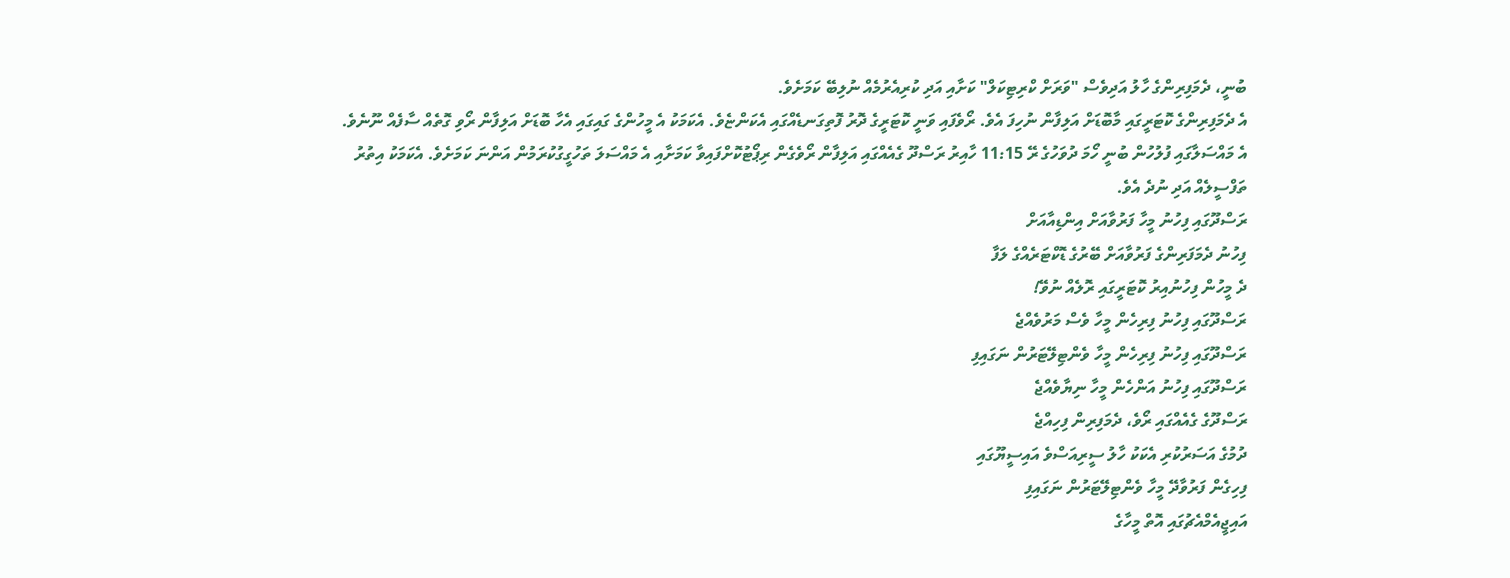ބުނީ، ދެމަފިރިންގެ ހާލު އަދިވެސް "ވަރަށް ކްރިޓިކަލް" ކަށާއި އަދި ކުރިއެރުމެއް ނުލިބޭ ކަމަށެވެ.
އެ ދެމަފިރިންގެ ކޮޓަރީގައި މާބޮޑަށް އަލިފާން ނުހިފަ އެވެ. ރޯވެފައި ވަނީ ކޮޓަރީގެ ދޮރު ފޮތިގަނޑެއްގައި އެކަންޏެވެ. އެކަމަކު އެ މީހުންގެ ގައިގައި އެހާ ބޮޑަށް އަލިފާން ރޯވި ގޮތެއް ސާފެއް ނޫނެވެ.
އެ މައްސަލާގައި ފުލުހުން ބުނީ ހޯމަ ދުވަހުގެ ރޭ 11:15 ހާއިރު ރަސްދޫ ގެއެއްގައި އަލިފާން ރޯވެގެން ރިޕޯޓުކޮށްފައިވާ ކަމަށާއި އެ މައްސަލަ ތަހުގީގުކުރަމުން އަންނަ ކަމަށެވެ. އެކަމަކު އިތުރު ތަފްސީލެއް އަދި ނުދެ އެވެ.
ރަސްދޫގައި ފިހުނު މީހާ ފަރުވާއަށް އިންޑިއާއަށް
ފިހުނު ދެމަފަރިންގެ ފަރުވާއަށް ބޭރުގެ ޑޮކްޓަރެއްގެ ލަފާ
ދެ މީހުން ފިހުނުއިރު ކޮޓަރީގައި ރޮލެއް ނުވޭ!
ރަސްދޫގައި ފިހުނު ފިރިހެން މީހާ ވެސް މަރުވެއްޖެ
ރަސްދޫގައި ފިހުނު ފިރިހެން މީހާ ވެންޓިލޭޓަރުން ނަގައިފި
ރަސްދޫގައި ފިހުނު އަންހެން މީހާ ނިޔާވެއްޖެ
ރަސްދޫގެ ގެއެއްގައި ރޯވެ، ދެމަފިރިން ފިހިއްޖެ
ދުމުގެ އަސަރުކުރި އެކަކު ހާލު ސީރިއަސްވެ އައިސީޔޫގައި
ފިހިގެން ފަރުވާދޭ މީހާ ވެންޓިލޭޓަރުން ނަގައިފި
އައިޖީއެމްއެޗުގައި އޮތް މީހާގެ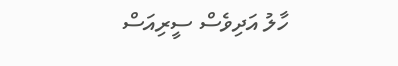ހާލު އަދިވެސް ސީރިއަސް